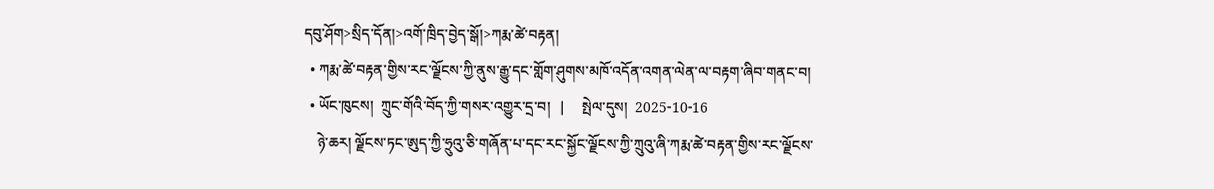དབུ་ཤོག>སྲིད་དོན།>འགོ་ཁྲིད་བྱེད་སྒོ།>ཀརྨ་ཚེ་བརྟན།
  • ཀརྨ་ཚེ་བརྟན་གྱིས་རང་ལྗོངས་ཀྱི་ནུས་རྒྱུ་དང་གློག་ཤུགས་མཁོ་འདོན་འགན་ལེན་ལ་བརྟག་ཞིབ་གནང་བ།
  • ཡོང་ཁུངས།  ཀྲུང་གོའི་བོད་ཀྱི་གསར་འགྱུར་དྲ་བ།   |     སྤེལ་དུས།  2025-10-16
    ཉེ་ཆར། ལྗོངས་ཏང་ཨུད་ཀྱི་ཧྲུའུ་ཅི་གཞོན་པ་དང་རང་སྐྱོང་ལྗོངས་ཀྱི་ཀྲུའུ་ཞི་ཀརྨ་ཚེ་བརྟན་གྱིས་རང་ལྗོངས་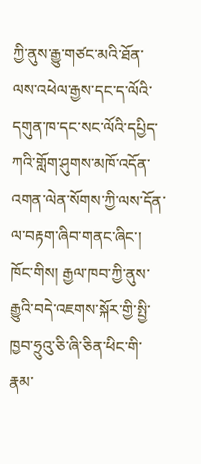ཀྱི་ནུས་རྒྱུ་གཙང་མའི་ཐོན་ལས་འཕེལ་རྒྱས་དང་ད་ལོའི་དགུན་ཁ་དང་སང་ལོའི་དཔྱིད་ཀའི་གློག་ཤུགས་མཁོ་འདོན་འགན་ལེན་སོགས་ཀྱི་ལས་དོན་ལ་བརྟག་ཞིབ་གནང་ཞིང་། ཁོང་གིས། རྒྱལ་ཁབ་ཀྱི་ནུས་རྒྱུའི་བདེ་འཇགས་སྐོར་གྱི་སྤྱི་ཁྱབ་ཧྲུའུ་ཅི་ཞི་ཅིན་ཕིང་གི་རྣམ་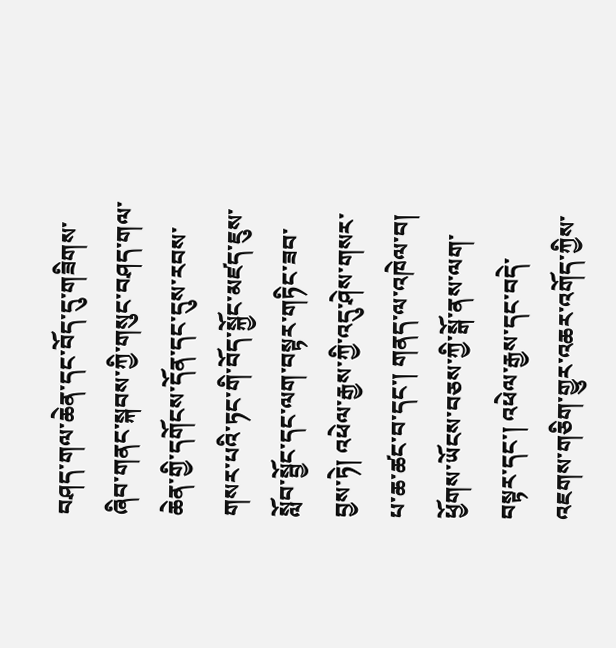བཤད་གལ་ཆེན་དང་བོད་དུ་གཟིགས་ཞིབ་གནང་སྐབས་ཀྱི་གསུང་བཤད་གལ་ཆེན་གྱི་དགོངས་དོན་དང་དུས་རབས་གསར་པའི་ཏང་གི་བོད་སྐྱོང་མཛད་ཇུས་སློབ་སྦྱོང་དང་ལག་བསྟར་གཏིང་ཟབ་བྱས་ཏེ། འཕེལ་རྒྱས་ཀྱི་འདུ་ཤེས་གསར་པ་ཆ་ཚང་བ་དང་། གནད་ལ་འཁེལ་བ། ཕྱོགས་ཡོངས་བཅས་ཀྱི་སྒོ་ནས་ལག་བསྟར་དང་། འཕེལ་རྒྱས་དང་བདེ་འཇགས་གཅིག་གྱུར་འཆར་འགོད་ཀྱིས་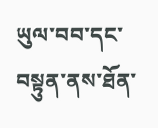ཡུལ་བབ་དང་བསྟུན་ནས་ཐོན་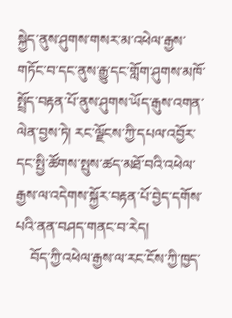སྐྱེད་ནུས་ཤུགས་གསར་མ་འཕེལ་རྒྱས་གཏོང་བ་དང་ནུས་རྒྱུ་དང་གློག་ཤུགས་མཁོ་སྤྲོད་བརྟན་པོ་ནུས་ཤུགས་ཡོད་རྒུས་འགན་ལེན་བྱས་ཏེ། རང་ལྗོངས་ཀྱི་དཔལ་འབྱོར་དང་སྤྱི་ཚོགས་སྤུས་ཚད་མཐོ་བའི་འཕེལ་རྒྱས་ལ་འདེགས་སྐྱོར་བརྟན་པོ་བྱེད་དགོས་པའི་ནན་བཤད་གནང་བ་རེད།
    བོད་ཀྱི་འཕེལ་རྒྱས་ལ་རང་ངོས་ཀྱི་ཁྱད་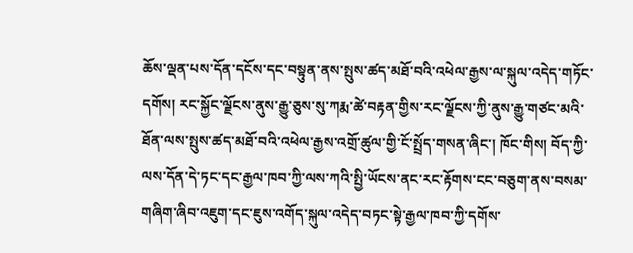ཆོས་ལྡན་པས་དོན་དངོས་དང་བསྟུན་ནས་སྤུས་ཚད་མཐོ་བའི་འཕེལ་རྒྱས་ལ་སྐུལ་འདེད་གཏོང་དགོས། རང་སྐྱོང་ལྗོངས་ནུས་རྒྱུ་ཅུས་སུ་ཀརྨ་ཚེ་བརྟན་གྱིས་རང་ལྗོངས་ཀྱི་ནུས་རྒྱུ་གཙང་མའི་ཐོན་ལས་སྤུས་ཚད་མཐོ་བའི་འཕེལ་རྒྱས་འགྲོ་ཚུལ་གྱི་ངོ་སྤྲོད་གསན་ཞིང་། ཁོང་གིས། བོད་ཀྱི་ལས་དོན་དེ་ཏང་དང་རྒྱལ་ཁབ་ཀྱི་ལས་ཀའི་སྤྱི་ཡོངས་ནང་རང་རྟོགས་ངང་བཅུག་ནས་བསམ་གཞིག་ཞིབ་འཇུག་དང་ཇུས་འགོད་སྐུལ་འདེད་བཏང་སྟེ་རྒྱལ་ཁབ་ཀྱི་དགོས་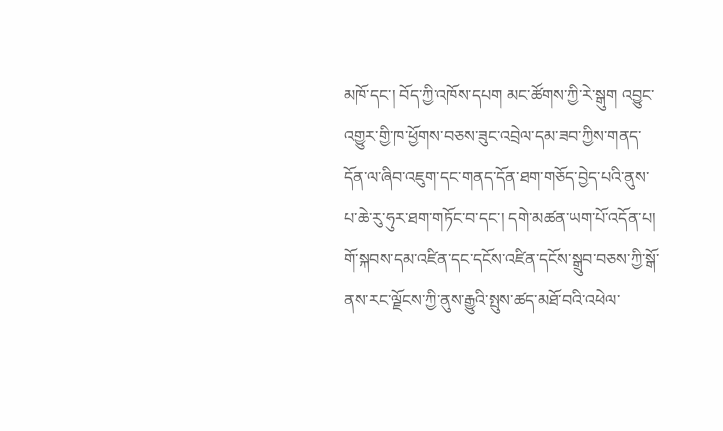མཁོ་དང་། བོད་ཀྱི་འཁོས་དཔག མང་ཚོགས་ཀྱི་རེ་སྒུག འབྱུང་འགྱུར་གྱི་ཁ་ཕྱོགས་བཅས་ཟུང་འབྲེལ་དམ་ཟབ་ཀྱིས་གནད་དོན་ལ་ཞིབ་འཇུག་དང་གནད་དོན་ཐག་གཅོད་བྱེད་པའི་ནུས་པ་ཆེ་རུ་ཧུར་ཐག་གཏོང་བ་དང་། དགེ་མཚན་ཡག་པོ་འདོན་པ། གོ་སྐབས་དམ་འཛིན་དང་དངོས་འཛིན་དངོས་སྒྲུབ་བཅས་ཀྱི་སྒོ་ནས་རང་ལྗོངས་ཀྱི་ནུས་རྒྱུའི་སྤུས་ཚད་མཐོ་བའི་འཕེལ་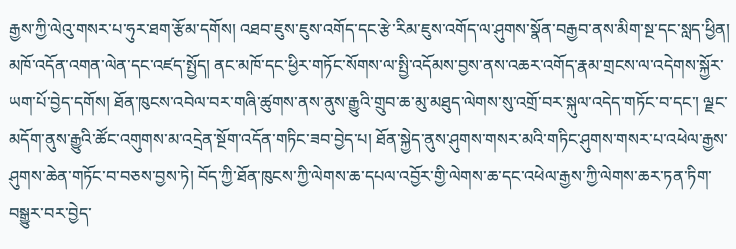རྒྱས་ཀྱི་ལེའུ་གསར་པ་ཧུར་ཐག་རྩོམ་དགོས། འཐབ་ཇུས་ཇུས་འགོད་དང་རྩེ་རིམ་ཇུས་འགོད་ལ་ཤུགས་སྣོན་བརྒྱབ་ནས་མིག་སྔ་དང་སླད་ཕྱིན། མཁོ་འདོན་འགན་ལེན་དང་འཛད་སྤྱོད། ནང་མཁོ་དང་ཕྱིར་གཏོང་སོགས་ལ་སྤྱི་འདོམས་བྱས་ནས་འཆར་འགོད་རྣམ་གྲངས་ལ་འདེགས་སྐྱོར་ཡག་པོ་བྱེད་དགོས། ཐོན་ཁུངས་འབེལ་བར་གཞི་ཚུགས་ནས་ནུས་རྒྱུའི་གྲུབ་ཆ་མུ་མཐུད་ལེགས་སུ་འགྲོ་བར་སྐུལ་འདེད་གཏོང་བ་དང་། ལྗང་མདོག་ནུས་རྒྱུའི་ཚོང་འགུགས་མ་འདྲེན་སྔོག་འདོན་གཏིང་ཟབ་བྱེད་པ། ཐོན་སྐྱེད་ནུས་ཤུགས་གསར་མའི་གཏིང་ཤུགས་གསར་པ་འཕེལ་རྒྱས་ཤུགས་ཆེན་གཏོང་བ་བཅས་བྱས་ཏེ། བོད་ཀྱི་ཐོན་ཁུངས་ཀྱི་ལེགས་ཆ་དཔལ་འབྱོར་གྱི་ལེགས་ཆ་དང་འཕེལ་རྒྱས་ཀྱི་ལེགས་ཆར་ཏན་ཏིག་བསྒྱུར་བར་བྱེད་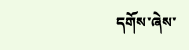དགོས་ཞེས་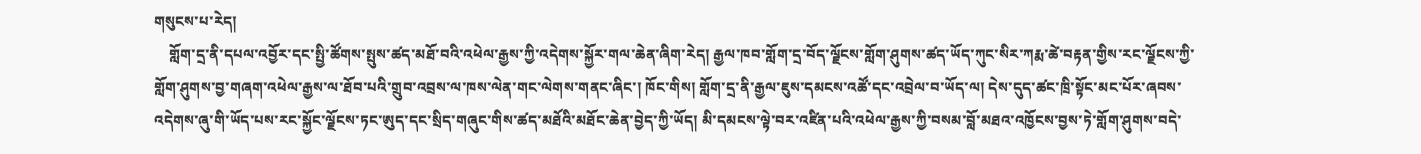གསུངས་པ་རེད།
    གློག་དྲ་ནི་དཔལ་འབྱོར་དང་སྤྱི་ཚོགས་སྤུས་ཚད་མཐོ་བའི་འཕེལ་རྒྱས་ཀྱི་འདེགས་སྐྱོར་གལ་ཆེན་ཞིག་རེད། རྒྱལ་ཁབ་གློག་དྲ་བོད་ལྗོངས་གློག་ཤུགས་ཚད་ཡོད་ཀུང་སིར་ཀརྨ་ཚེ་བརྟན་གྱིས་རང་ལྗོངས་ཀྱི་གློག་ཤུགས་བྱ་གཞག་འཕེལ་རྒྱས་ལ་ཐོབ་པའི་གྲུབ་འབྲས་ལ་ཁས་ལེན་གང་ལེགས་གནང་ཞིང་། ཁོང་གིས། གློག་དྲ་ནི་རྒྱལ་ཇུས་དམངས་འཚོ་དང་འབྲེལ་བ་ཡོད་ལ། དེས་དུད་ཚང་ཁྲི་སྟོང་མང་པོར་ཞབས་འདེགས་ཞུ་གི་ཡོད་པས་རང་སྐྱོང་ལྗོངས་ཏང་ཨུད་དང་སྲིད་གཞུང་གིས་ཚད་མཐོའི་མཐོང་ཆེན་བྱེད་ཀྱི་ཡོད། མི་དམངས་ལྟེ་བར་འཛིན་པའི་འཕེལ་རྒྱས་ཀྱི་བསམ་བློ་མཐའ་འཁྱོངས་བྱས་ཏེ་གློག་ཤུགས་བདེ་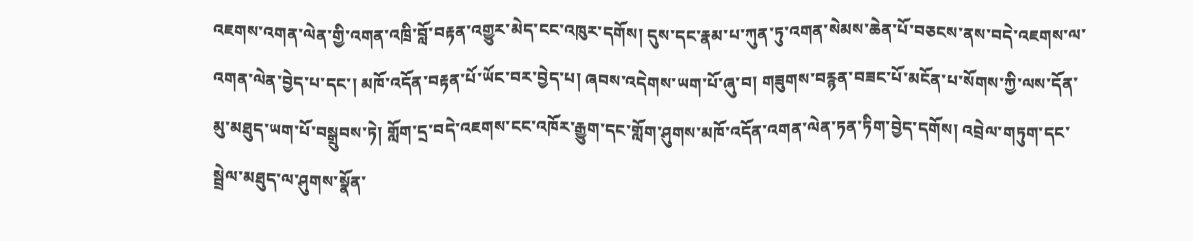འཇགས་འགན་ལེན་གྱི་འགན་འཁྲི་བློ་བརྟན་འགྱུར་མེད་ངང་འཁུར་དགོས། དུས་དང་རྣམ་པ་ཀུན་ཏུ་འགན་སེམས་ཆེན་པོ་བཅངས་ནས་བདེ་འཇགས་ལ་འགན་ལེན་བྱེད་པ་དང་། མཁོ་འདོན་བརྟན་པོ་ཡོང་བར་བྱེད་པ། ཞབས་འདེགས་ཡག་པོ་ཞུ་བ། གཟུགས་བརྙན་བཟང་པོ་མངོན་པ་སོགས་ཀྱི་ལས་དོན་མུ་མཐུད་ཡག་པོ་བསྒྲུབས་ཏེ། གློག་དྲ་བདེ་འཇགས་ངང་འཁོར་རྒྱུག་དང་གློག་ཤུགས་མཁོ་འདོན་འགན་ལེན་ཏན་ཏིག་བྱེད་དགོས། འབྲེལ་གཏུག་དང་སྦྲེལ་མཐུད་ལ་ཤུགས་སྣོན་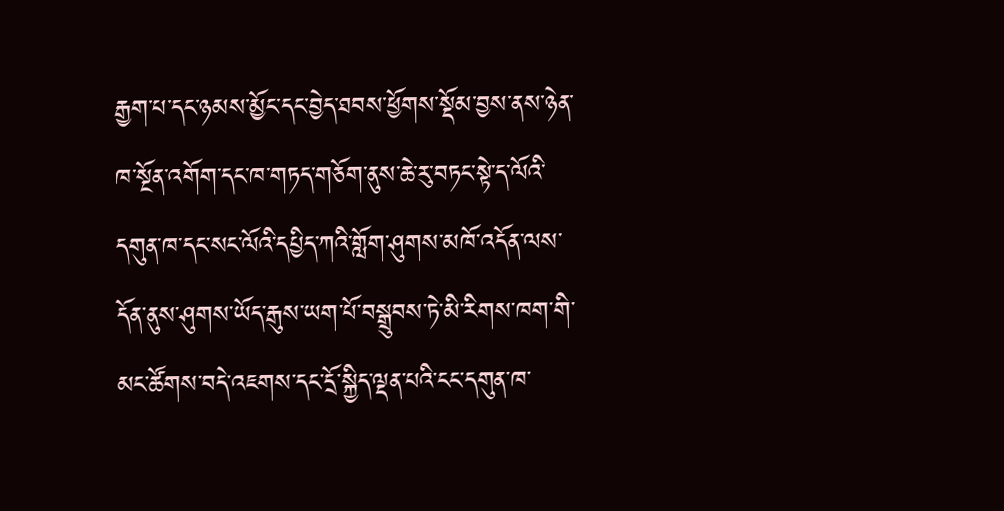རྒྱག་པ་དང་ཉམས་མྱོང་དང་བྱེད་ཐབས་ཕྱོགས་སྡོམ་བྱས་ནས་ཉེན་ཁ་སྔོན་འགོག་དང་ཁ་གཏད་གཅོག་ནུས་ཆེ་རུ་བཏང་སྟེ་ད་ལོའི་དགུན་ཁ་དང་སང་ལོའི་དཔྱིད་ཀའི་གློག་ཤུགས་མཁོ་འདོན་ལས་དོན་ནུས་ཤུགས་ཡོད་རྒུས་ཡག་པོ་བསྒྲུབས་ཏེ་མི་རིགས་ཁག་གི་མང་ཚོགས་བདེ་འཇགས་དང་དྲོ་སྐྱིད་ལྡན་པའི་ངང་དགུན་ཁ་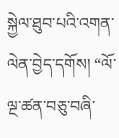སྐྱེལ་ཐུབ་པའི་འགན་ལེན་བྱེད་དགོས། “ལོ་ལྔ་ཚན་བཅུ་བཞི་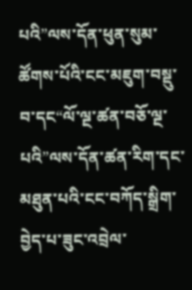པའི”ལས་དོན་ཕུན་སུམ་ཚོགས་པོའི་ངང་མཇུག་བསྡུ་བ་དང“ལོ་ལྔ་ཚན་བཅོ་ལྔ་པའི”ལས་དོན་ཚན་རིག་དང་མཐུན་པའི་ངང་བཀོད་སྒྲིག་བྱེད་པ་ཟུང་འབྲེལ་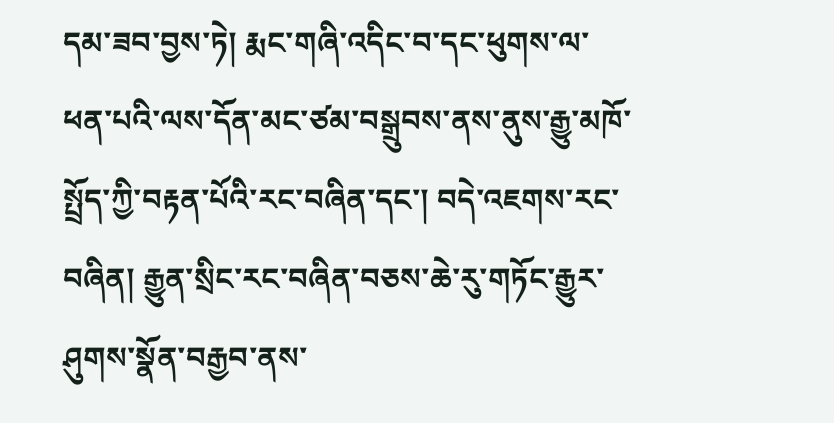དམ་ཟབ་བྱས་ཏེ། རྨང་གཞི་འདིང་བ་དང་ཕུགས་ལ་ཕན་པའི་ལས་དོན་མང་ཙམ་བསྒྲུབས་ནས་ནུས་རྒྱུ་མཁོ་སྤྲོད་ཀྱི་བརྟན་པོའི་རང་བཞིན་དང་། བདེ་འཇགས་རང་བཞིན། རྒྱུན་སྲིང་རང་བཞིན་བཅས་ཆེ་རུ་གཏོང་རྒྱུར་ཤུགས་སྣོན་བརྒྱབ་ནས་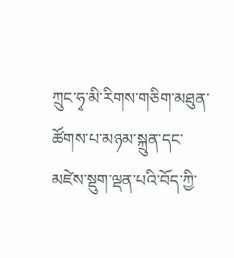ཀྲུང་ཧྭ་མི་རིགས་གཅིག་མཐུན་ཚོགས་པ་མཉམ་སྐྲུན་དང་མཛེས་སྡུག་ལྡན་པའི་བོད་ཀྱི་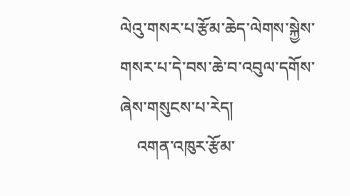ལེའུ་གསར་པ་རྩོམ་ཆེད་ལེགས་སྐྱེས་གསར་པ་དེ་བས་ཆེ་བ་འབུལ་དགོས་ཞེས་གསུངས་པ་རེད།
    འགན་འཁུར་རྩོམ་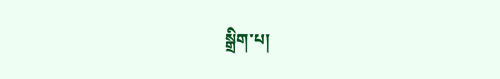སྒྲིག་པ།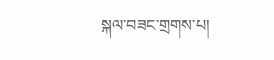སྐལ་བཟང་གྲགས་པ།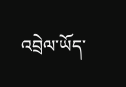འབྲེལ་ཡོད་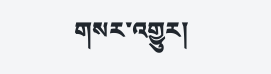གསར་འགྱུར།